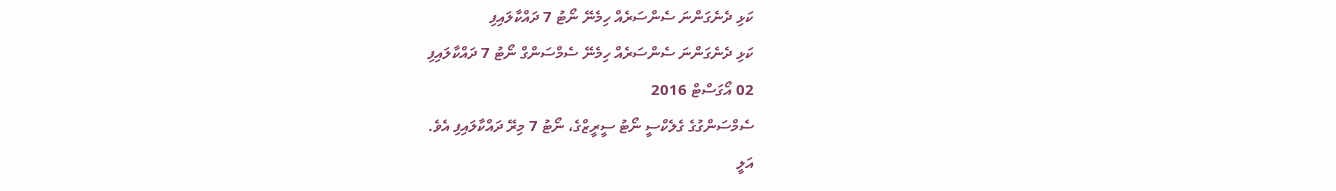ކަޅި ދެނެގަންނަ ސެންސަރެއް ހިމެނޭ ނޯޓު 7 ދައްކާލައިފި
ކަޅި ދެނެގަންނަ ސެންސަރެއް ހިމެނޭ ސެމްސަންގް ނޯޓު 7 ދައްކާލައިފި
02 އޯގަސްޓް 2016
ސެމްސަންގުގެ ގެލެކްސީ ނޯޓު ސީރީޒްގެ، ނޯޓު 7 މިރޭ ދައްކާލައިފި އެވެ.
އަލީ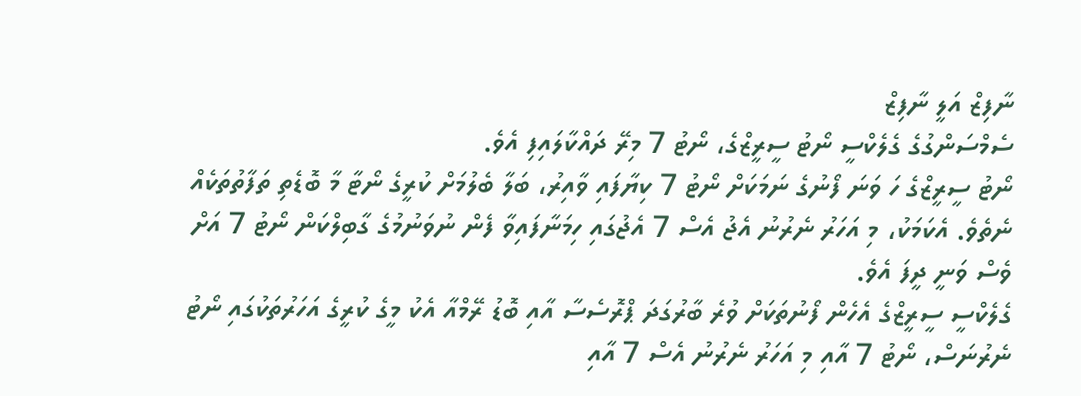ނާފިޒް އަލީ ނާފިޒް
ސެމްސަންގުގެ ގެލެކްސީ ނޯޓު ސީރީޒްގެ، ނޯޓު 7 މިރޭ ދައްކާލައިފި އެވެ.
ނޯޓު ސީރީޒްގެ ހަ ވަނަ ފޯނުގެ ނަމަކަށް ނޯޓު 7 ކިޔާފައި ވާއިރު، ބަލާ ބެލުމަށް ކުރީގެ ނޯޓާ މާ ބޮޑެތި ތަފާތުތަކެއް ނެތެވެ. އެކަމަކު، މި އަހަރު ނެރުނު އެޖު އެސް 7 އެޖުގައި ހިމަނާފައިވާ ފެން ނުވަނުމުގެ ގާބިލްކަން ނޯޓު 7 އަށް ވެސް ވަނީ ދީފަ އެވެ.
ގެލެކްސީ ސީރީޒްގެ އެހެން ފޯނުތަކަށް ވުރެ ބާރުގަދަ ޕްރޮސެސާ އާއި ބޮޑު ރޭމްއާ އެކު މީގެ ކުރީގެ އަހަރުތަކުގައި ނޯޓު ނެރުނަސް، ނޯޓު 7 އާއި މި އަހަރު ނެރުނު އެސް 7 އާއި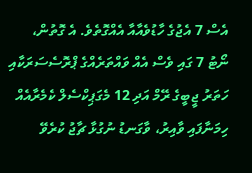އެސް 7 އެޖުގެ ހާޑުވެއާއާ އެއްގޮތެވެ. އެ ގޮތުން، ނޯޓު 7 ގައި ވެސް އެއް ވައްތަރެއްގެ ޕްރޮސެސަރަކާއި ހަތަރު ޖީބީގެ ރޭމް އަދި 12 މެގަޕިކްސެލް ކެމެރާއެއް ހިމަނާފައި ވާއިރު، ވާގަނޑު ނުގުޅާ ޗާޖު ކުރެވޭ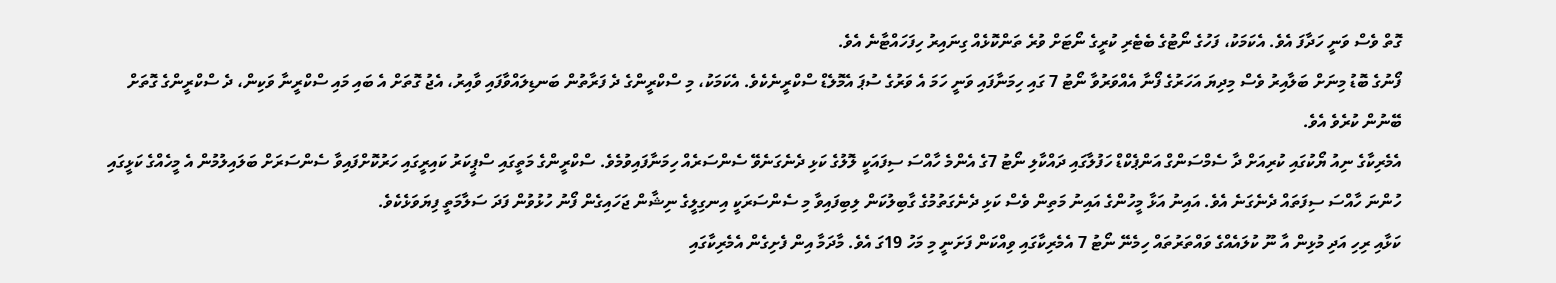ގޮތް ވެސް ވަނީ ހަދާފަ އެވެ. އެކަމަކު، ފަހުގެ ނޯޓުގެ ބެޓެރި ކުރީގެ ނޯޓަށް ވުރެ ތަންކޮޅެއް ގިނައިރު ހިފަހައްޓާނެ އެވެ.
ފޯނުގެ ބޮޑު މިނަށް ބަލާއިރު ވެސް މިދިޔަ އަހަރުގެ ފޯނާ އެއްވަރުވާ ނޯޓު 7 ގައި ހިމަނާފައި ވަނީ ހަމަ އެ ވަރުގެ ސުޕަ އެމޮލެޑް ސްކްރީނެކެވެ. އެކަމަކު، މި ސްކްރީންގެ ދެ ފަރާތުން ބަނޑިލައްވާފައި ވާއިރު، އެޖު ގޮތަށް އެ ބައި މައި ސްކްރީނާ ވަކިން، ދެ ސްކްރީންގެ ގޮތަށް ބޭނުން ކުރެވެ އެވެ.
އެމެރިކާގެ ނިއު ޔޯކުގައި ކުރިއަށް ދާ ސެމްސަންގް އަންޕެކްޑް ހަފުލާގައި ދައްކާލި ނޯޓު 7ގެ އެންމެ ހާއްސަ ސިފައަކީ ލޮލުގެ ކަޅި ދެނެގަނެވޭ ސެންސަރެއް ހިމަނާފައިވުމެވެ. ސްކްރީންގެ މަތީގައި ސްޕީކަރު ކައިރީގައި ހަރުކޮށްފައިވާ ސެންސަރަށް ބަލައިލުމުން އެ މީހެއްގެ ކަޅީގައި ހުންނަ ހާއްސަ ސިފަތައް ދެނެގަނެ އެވެ. އައިނު އަޅާ މީހުންގެ އައިނު މަތިން ވެސް ކަޅި ދެނެގަތުމުގެ ގާބިލުކަން ލިބިފައިވާ މި ސެންސަރަކީ އިނގިލީގެ ނިޝާން ޖަހައިގެން ފޯނު ހުޅުވުން ފަދަ ސަލާމަތީ ފިޔަވަޅެކެވެ.
ކަޅާއި ރިހި އަދި މުޅިން އާ ނޫ ކުލައެއްގެ ވައްތަރުތައް ހިމެނޭ ނޯޓު 7 އެމެރިކާގައި ވިއްކަން ފަށަނީ މި މަހު 19ގަ އެވެ. މާދަމާ އިން ފެށިގެން އެމެރިކާގައި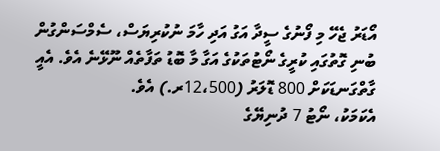އޯޑަރު ޖެހޭ މި ފޯނުގެ ސީދާ އަގު އަދި ހާމަ ނުކުރިޔަސް، ސެމްސަންގުން ބުނި ގޮތުގައި ކުރީގެ ނޯޓުތަކުގެ އަގާ މާ ބޮޑު ތަފާތެއް ނޫޅޭނެ އެވެ. އެއީ ގާތްގަނޑަކަށް 800 ޑޮލަރު (12،500ރ.) އެވެ.
އެކަމަކު، ނޯޓު 7 ދުނިޔޭގެ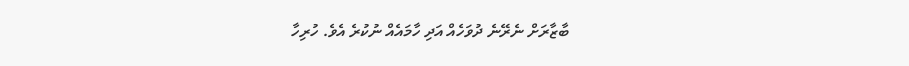ބާޒާރަށް ނެރޭނެ ދުވަހެއް އަދި ހާމައެއް ނުކުރެ އެވެ. ހުރިހާ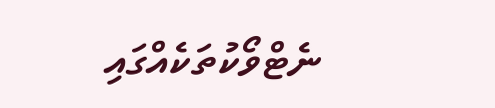ނެޓްވޯކުތަކެއްގައި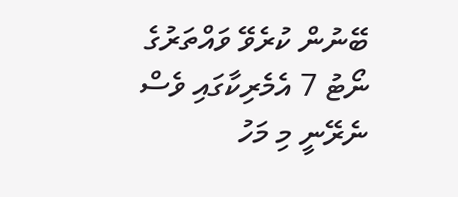ބޭނުން ކުރެވޭ ވައްތަރުގެ ނޯޓު 7 އެމެރިކާގައި ވެސް ނެރޭނީ މި މަހު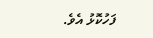ފަހުކޮޅު އެވެ.